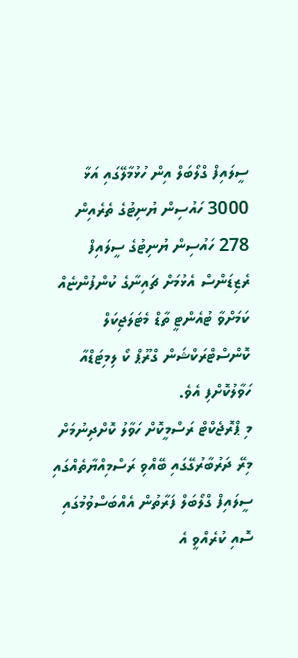ސީލައިފް ގްލޯބަލް އިން ހުޅުމާލޭގައި އަޅާ 3000 ހައުސިން ޔުނިޓުގެ ތެރެއިން 278 ހައުސިން ޔުނިޓުގެ ސީލައިފް ރެޒިޑަންސް އެޅުމަށް ޗައިނާގެ ކުންފުންޏެއް ކަމަށްވާ ޓުއެންޓީ ތާޑް މެޓަލަޖިކަލް ކޮންސްޓްރަކްޝަން ގްރޫޕް ކޯ ލިމިޓަޑްއާ ހަވާލުކޮށްފި އެވެ.
މި ޕްރޮޖެކްޓް ރަސްމީކޮށް ހަވާލު ކޮށްދިނުމަށް މިރޭ ދަރުބާރުގޭގައި ބޭއްވި ރަސްމިއްޔާތެއްގައި ސީލައިފް ގްލޯބަލް ފަރާތުން އެއްބަސްވުމުގައި ސޮއި ކުރެއްވީ އެ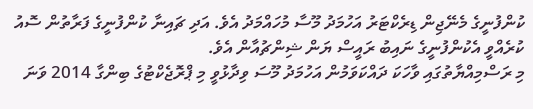ކުންފުނީގެ މެނޭޖިން ޑިރެކްޓަރު އަހުމަދު މޫސާ މުހައްމަދު އެވެ. އަދި ޗައިނާ ކުންފުނީގެ ފަރާތުން ސޮއު ކުރެއްވީ އެކުންފުނީގެ ނައިބު ރައީސް ޔަން ޝިންޗުއާން އެވެ.
މި ރަސްމިއްޔާތުގައި ވާހަކަ ދައްކަވަމުން އަހުމަދު މޫސަ ވިދާޅުވީ މި ޕްރޮޖެކްޓުގެ ބިންގާ 2014 ވަނަ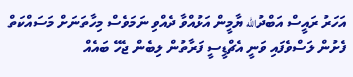އަހަރު ރައީސް އަބްދުالله ޔާމީން އަޅުއްވާ ދެއްވި ނަމަވެސް މިހާތަނަށް މަސައްކަތް ފެށުން ލަސްވެފައި ވަނީ އެޗްޑީސީ ފަރާތުން ލިބެން ޖެހޭ ބައެއް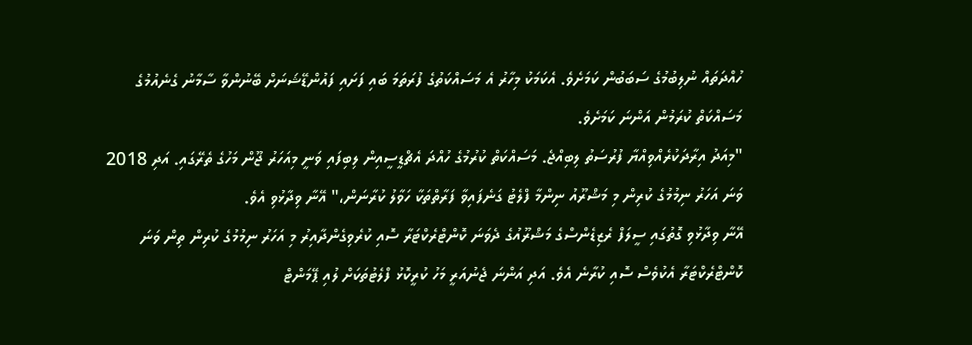ހުއްދަތައް ނުލިބުމުގެ ސަބަބުން ކަމަށެވެ. އެކަމަކު މިހާރު އެ މަސައްކަތުގެ ފުރަތަމަ ބައި ފަށައި ފައުންޑޭޝަނަށް ބޭނުންވާ ސާމާނު ގެނެއުމުގެ މަސައްކަތް ކުރަމުން އަންނަ ކަމަށެވެ.
"މިއަދު އިރާދަކުރެއްވިއްޔާ ފުރުސަތު ލިބިއްޖެ. މަސައްކަތް ކުރުމުގެ ހުއްދަ އެޗްޑީސީއިން ލިބިފައި ވަނީ މިއަހަރު ޖޫން މަހުގެ ތެރޭގައި. އަދި 2018 ވަނަ އަހަރު ނިމުމުގެ ކުރިން މި މަޝްރޫއު ނިންމާ ފްލެޓު ގަނެފައިވާ ފަރާތްތަކާ ހަވާލު ކުރާނަން،" އޭނާ ވިދާޅުވި އެވެ.
އޭނާ ވިދާޅުވި ގޮތުގައި ސީލަފް ރެޒިޑެންސްގެ މަޝްރޫއުގެ ދެވަނަ ކޮންޓްރެކްޓަރާ ސޮއި ކުރެވިގެންދާއިރު މި އަހަރު ނިމުމުގެ ކުރިން ތިން ވަނަ ކޮންޓްރެކްޓަރާ އެކުވެސް ސޮއި ކުރާނެ އެވެ. އަދި އަންނަ ޖެނުއަރީ މަހު ކުރީކޮޅު ފްލެޓުތަކަށް ލުއި ޕޭމަންޓް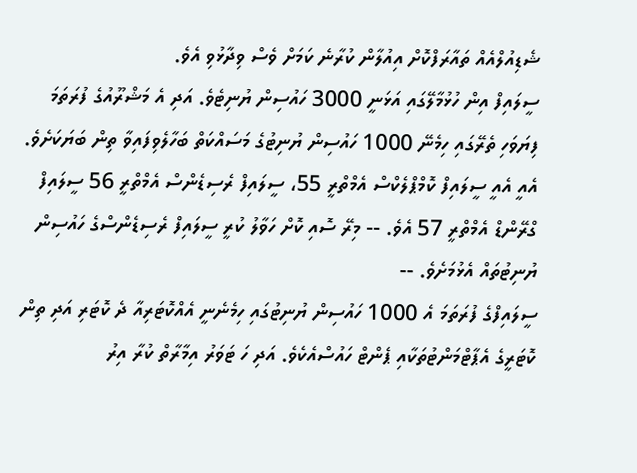ޝެޑިއުލްއެއް ތައާރަފްކޮށް އިއުލާން ކުރާނެ ކަމަށް ވެސް ވިދާޅުވި އެވެ.
ސީލައިފް އިން ހުޅުމާލޭގައި އަޅަނީ 3000 ހައުސިން ޔުނިޓެވެ. އަދި އެ މަޝްރޫއުގެ ފުރަތަމަ ފިޔަވަހި ތެރޭގައި ހިމެނޭ 1000 ހައުސިން ޔުނިޓުގެ މަސައްކަތް ބަހާލެވިފައިވާ ތިން ބަޔަކަށެވެ. އެއީ އެއީ ސީލައިފް ކޮމްޕްލެކްސް އެމްތްރީ 55، ސީލައިފް ރެސިޑެންސް އެމްތްރީ 56 ސީލައިފް ގްރޭންޑް އެމްތްރީ 57 އެވެ. -- މިރޭ ސޮއި ކޮށް ހަވާލު ކުރީ ސީލައިފް ރެސިޑެންސްގެ ހައުސިން ޔުނިޓުތައް އެޅުމަށެވެ. --
ސީލައިފްގެ ފުރަތަމަ އެ 1000 ހައުސިން ޔުނިޓުގައި ހިމެނެނީ އެއްކޮޓަރިއާ ދެ ކޮޓަރި އަދި ތިން ކޮޓަރީގެ އެޕާޓްމަންޓުތަކާއި ޕެންޓް ހައުސްއެކެވެ. އަދި ހަ ޓަވަރު އިމާރާތް ކުރާ އިރު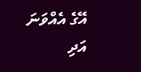އޭގެ އެއްވަނަ އަދި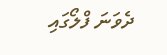ދެވަނަ ފްލޯގައި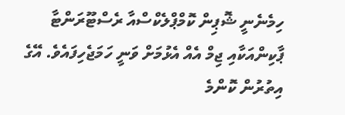ހިމެނެނީ ޝޮޕިން ކޮމްޕްލެކްސްއާ ރެސްޓޫރަންޓާ ޕާކިންއަކާއި ޖިމް އެއް އެޅުމަށް ވަނީ ހަމަޖެހިފައެވެ. އޭގެ އިތުރުން ކޮންމެ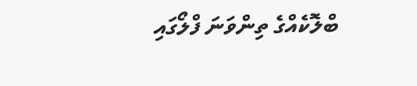ބްލޮކެއްގެ ތިންވަނަ ފްލޯގައި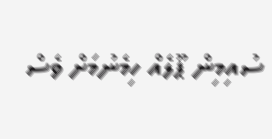ސުއިމިން ޕޫލެއް ހިމެނުމަށް ވެސް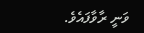ވަނީ ރާވާފައެވެ.